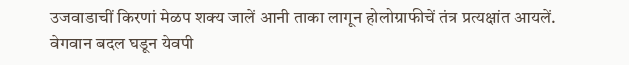उजवाडाचीं किरणां मेळप शक्य जालें आनी ताका लागून होलोग्राफीचें तंत्र प्रत्यक्षांत आयलें. वेगवान बदल घडून येवपी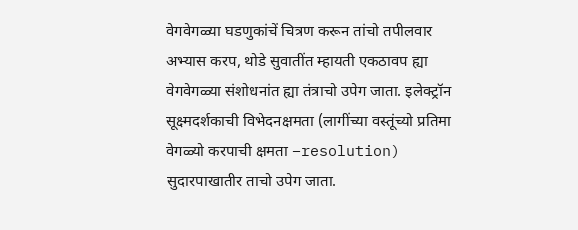वेगवेगळ्या घडणुकांचें चित्रण करून तांचो तपीलवार अभ्यास करप, थोडे सुवातींत म्हायती एकठावप ह्या वेगवेगळ्या संशोधनांत ह्या तंत्राचो उपेग जाता. इलेक्ट्रॉन सूक्ष्मदर्शकाची विभेदनक्षमता (लागींच्या वस्तूंच्यो प्रतिमा वेगळ्यो करपाची क्षमता –resolution) सुदारपाखातीर ताचो उपेग जाता.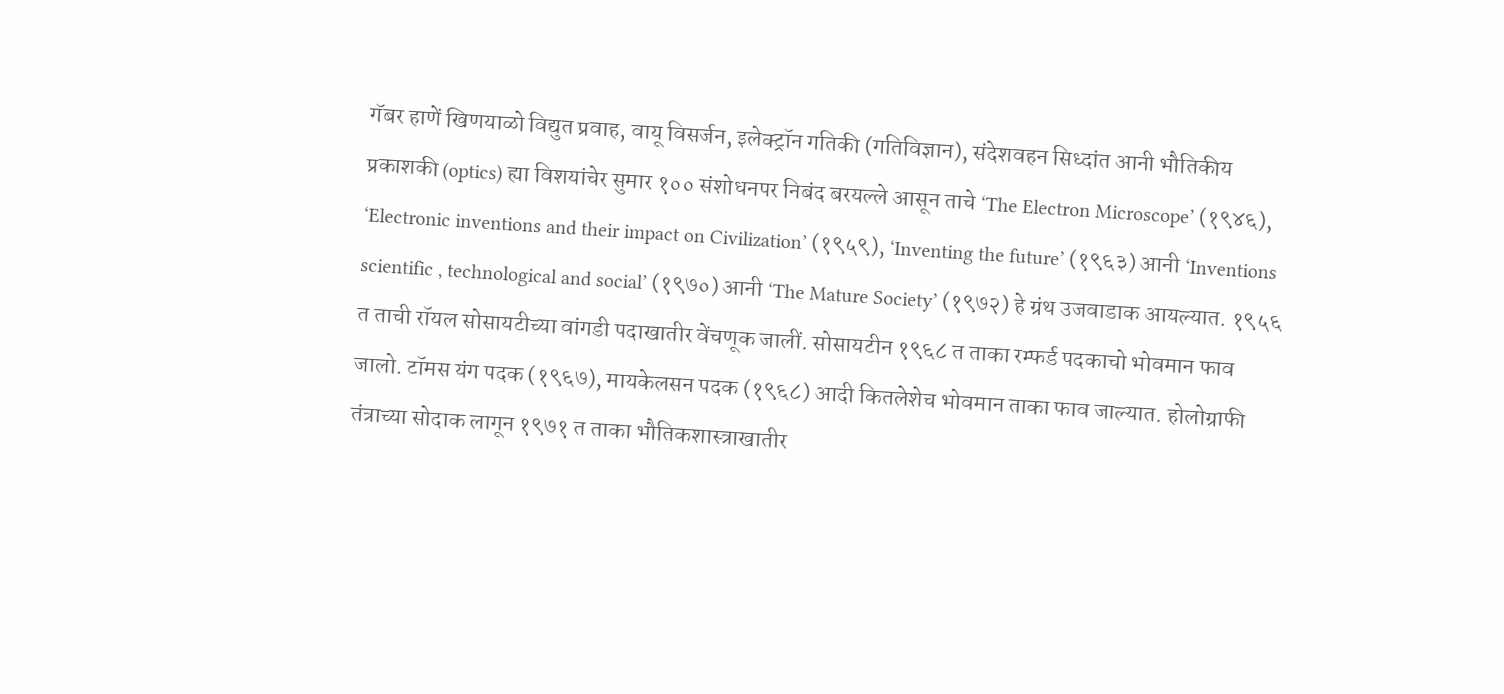गॅबर हाणें खिणयाळो विद्युत प्रवाह, वायू विसर्जन, इलेक्ट्रॉन गतिकी (गतिविज्ञान), संदेशवहन सिध्दांत आनी भौतिकीय प्रकाशकी (optics) ह्या विशयांचेर सुमार १०० संशोधनपर निबंद बरयल्ले आसून ताचे ‘The Electron Microscope’ (१९४६), ‘Electronic inventions and their impact on Civilization’ (१९५९), ‘Inventing the future’ (१९६३) आनी ‘Inventions scientific , technological and social’ (१९७०) आनी ‘The Mature Society’ (१९७२) हे ग्रंथ उजवाडाक आयल्यात. १९५६ त ताची रॉयल सोसायटीच्या वांगडी पदाखातीर वेंचणूक जालीं. सोसायटीन १९६८ त ताका रम्फर्ड पदकाचो भोवमान फाव जालो. टॉमस यंग पदक (१९६७), मायकेलसन पदक (१९६८) आदी कितलेशेच भोवमान ताका फाव जाल्यात. होलोग्राफी तंत्राच्या सोदाक लागून १९७१ त ताका भौतिकशास्त्राखातीर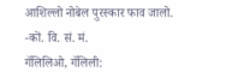आशिल्लो नोबेल पुरस्कार फाव जालो.
-कों. वि. सं. मं.
गॅलिलिओ, गॅलिली: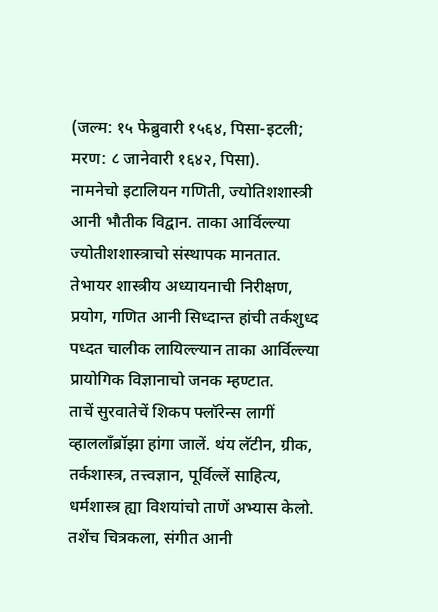(जल्म: १५ फेब्रुवारी १५६४, पिसा-इटली; मरण: ८ जानेवारी १६४२, पिसा).
नामनेचो इटालियन गणिती, ज्योतिशशास्त्री आनी भौतीक विद्वान. ताका आर्विल्ल्या ज्योतीशशास्त्राचो संस्थापक मानतात. तेभायर शास्त्रीय अध्यायनाची निरीक्षण, प्रयोग, गणित आनी सिध्दान्त हांची तर्कशुध्द पध्दत चालीक लायिल्ल्यान ताका आर्विल्ल्या प्रायोगिक विज्ञानाचो जनक म्हण्टात.
ताचें सुरवातेचें शिकप फ्लॉरेन्स लागीं व्हाललाँब्रॉझा हांगा जालें. थंय लॅटीन, ग्रीक, तर्कशास्त्र, तत्त्वज्ञान, पूर्विल्लें साहित्य, धर्मशास्त्र ह्या विशयांचो ताणें अभ्यास केलो. तशेंच चित्रकला, संगीत आनी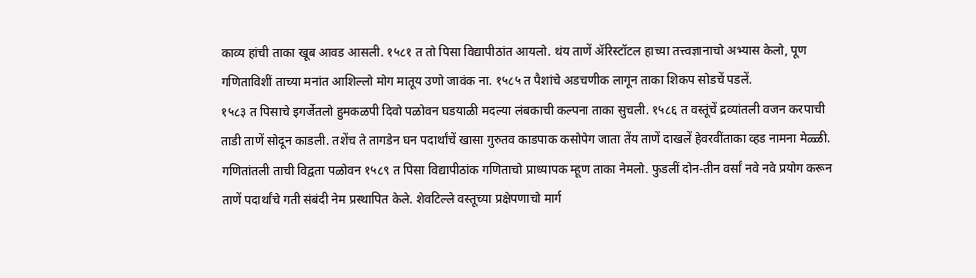काव्य हांची ताका खूब आवड आसली. १५८१ त तो पिसा विद्यापीठांत आयलो. थंय ताणें ॲरिस्टॉटल हाच्या तत्त्वज्ञानाचो अभ्यास केलो, पूण गणिताविशीं ताच्या मनांत आशिल्लो मोग मातूय उणो जावंक ना. १५८५ त पैशांचे अडचणीक लागून ताका शिकप सोडचें पडलें.
१५८३ त पिसाचे इगर्जेतलो हुमकळपी दिवो पळोवन घडयाळी मदल्या लंबकाची कल्पना ताका सुचली. १५८६ त वस्तूंचें द्रव्यांतली वजन करपाची ताडी ताणें सोदून काडली. तशेंच ते तागडेन घन पदार्थांचें खासा गुरुतव काडपाक कसोपेग जाता तेंय ताणें दाखलें हेवरवींताका व्हड नामना मेळ्ळी.
गणितांतली ताची विद्वता पळोवन १५८९ त पिसा विद्यापीठांक गणिताचो प्राध्यापक म्हूण ताका नेमलो. फुडलीं दोन-तीन वर्सां नवे नवे प्रयोग करून ताणें पदार्थांचे गती संबंदी नेम प्रस्थापित केले. शेवटिल्ले वस्तूच्या प्रक्षेपणाचो मार्ग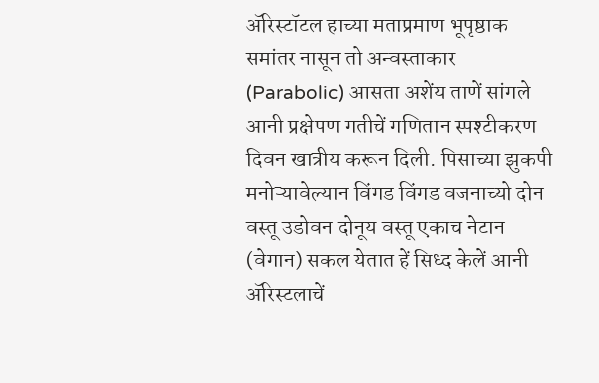ॲरिस्टॉटल हाच्या मताप्रमाण भूपृष्ठाक समांतर नासून तो अन्वस्ताकार (Parabolic) आसता अशेंय ताणें सांगले आनी प्रक्षेपण गतीचें गणितान स्पश्टीकरण दिवन खात्रीय करून दिली. पिसाच्या झुकपी मनोऱ्यावेल्यान विंगड विंगड वजनाच्यो दोन वस्तू उडोवन दोनूय वस्तू एकाच नेटान (वेगान) सकल येतात हें सिध्द केलें आनी ॲरिस्टलाचें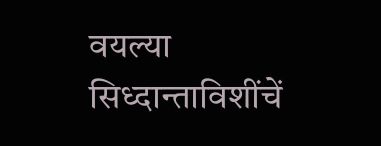वयल्या सिध्दान्ताविशींचें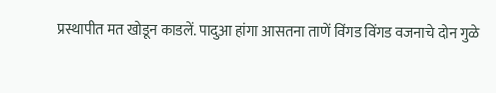प्रस्थापीत मत खोडून काडलें. पादुआ हांगा आसतना ताणें विंगड विंगड वजनाचे दोन गुळे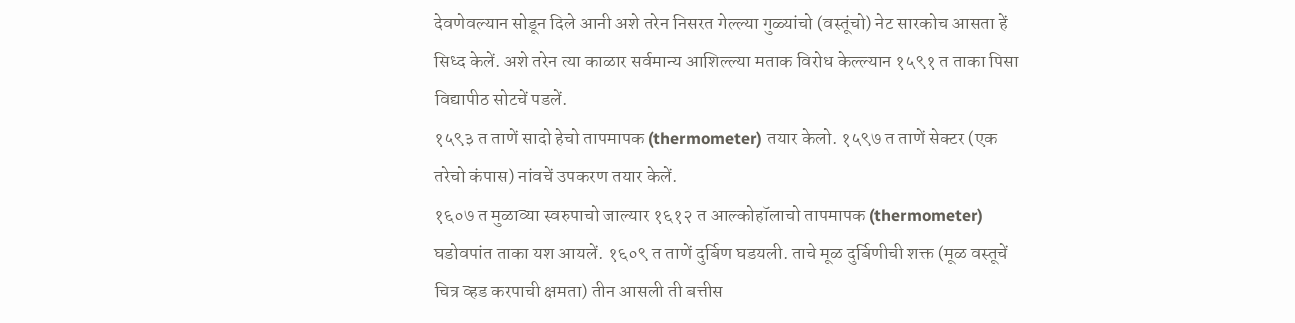देवणेवल्यान सोडून दिले आनी अशे तरेन निसरत गेल्ल्या गुळ्यांचो (वस्तूंचो) नेट सारकोच आसता हें सिध्द केलें. अशे तरेन त्या काळार सर्वमान्य आशिल्ल्या मताक विरोध केल्ल्यान १५९१ त ताका पिसा विद्यापीठ सोटचें पडलें.
१५९३ त ताणें सादो हेचो तापमापक (thermometer) तयार केलो. १५९७ त ताणें सेक्टर (एक तरेचो कंपास) नांवचें उपकरण तयार केलें.
१६०७ त मुळाव्या स्वरुपाचो जाल्यार १६१२ त आल्कोहॉलाचो तापमापक (thermometer) घडोवपांत ताका यश आयलें. १६०९ त ताणें दुर्बिण घडयली. ताचे मूळ दुर्बिणीची शक्त (मूळ वस्तूचें चित्र व्हड करपाची क्षमता) तीन आसली ती बत्तीस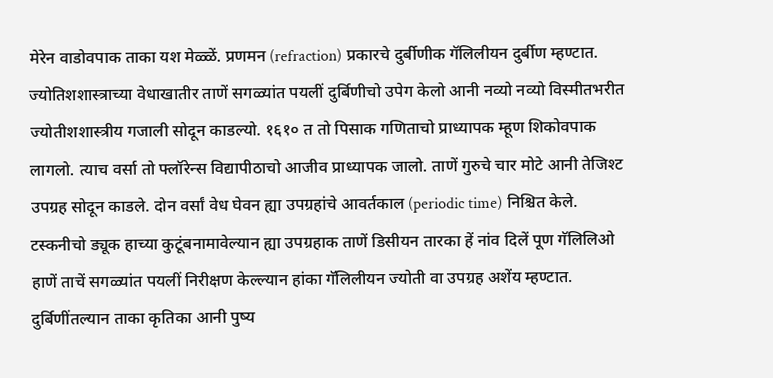मेरेन वाडोवपाक ताका यश मेळ्ळें. प्रणमन (refraction) प्रकारचे दुर्बीणीक गॅलिलीयन दुर्बीण म्हण्टात. ज्योतिशशास्त्राच्या वेधाखातीर ताणें सगळ्यांत पयलीं दुर्बिणीचो उपेग केलो आनी नव्यो नव्यो विस्मीतभरीत ज्योतीशशास्त्रीय गजाली सोदून काडल्यो. १६१० त तो पिसाक गणिताचो प्राध्यापक म्हूण शिकोवपाक लागलो. त्याच वर्सा तो फ्लॉरेन्स विद्यापीठाचो आजीव प्राध्यापक जालो. ताणें गुरुचे चार मोटे आनी तेजिश्ट उपग्रह सोदून काडले. दोन वर्सां वेध घेवन ह्या उपग्रहांचे आवर्तकाल (periodic time) निश्चित केले. टस्कनीचो ड्यूक हाच्या कुटूंबनामावेल्यान ह्या उपग्रहाक ताणें डिसीयन तारका हें नांव दिलें पूण गॅलिलिओ हाणें ताचें सगळ्यांत पयलीं निरीक्षण केल्ल्यान हांका गॅलिलीयन ज्योती वा उपग्रह अशेंय म्हण्टात.
दुर्बिणींतल्यान ताका कृतिका आनी पुष्य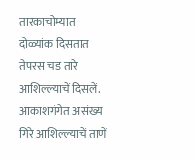तारकाचोम्यात दोळ्यांक दिसतात तेपरस चड तारे आशिल्ल्याचें दिसलें. आकाशगंगेत असंख्य गिरे आशिल्ल्याचें ताणें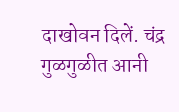दाखोवन दिलें. चंद्र गुळगुळीत आनी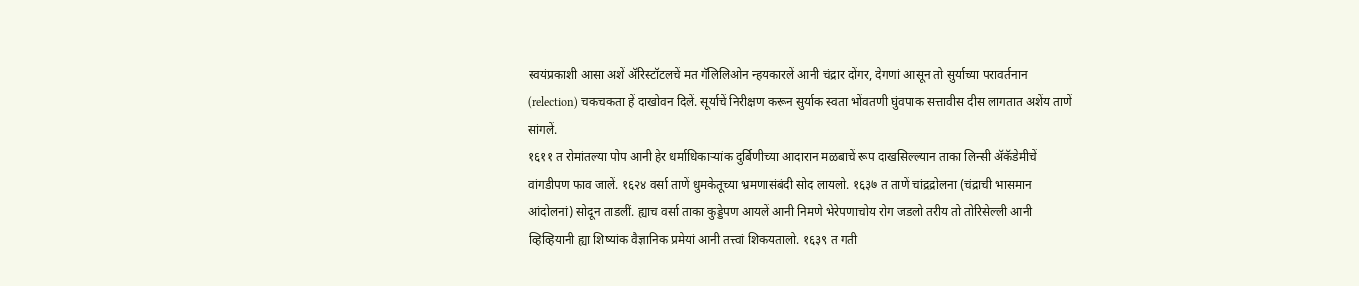स्वयंप्रकाशी आसा अशें ॲरिस्टॉटलचें मत गॅलिलिओन न्हयकारलें आनी चंद्रार दोंगर, देगणां आसून तो सुर्याच्या परावर्तनान (relection) चकचकता हें दाखोवन दिलें. सूर्याचें निरीक्षण करून सुर्याक स्वता भोंवतणी घुंवपाक सत्तावीस दीस लागतात अशेंय ताणें सांगलें.
१६११ त रोमांतल्या पोप आनी हेर धर्माधिकाऱ्यांक दुर्बिणीच्या आदारान मळबाचें रूप दाखसिल्ल्यान ताका लिन्सी ॲकॅडेमीचें वांगडीपण फाव जालें. १६२४ वर्सा ताणें धुमकेतूच्या भ्रमणासंबंदी सोद लायलो. १६३७ त ताणें चांद्रद्रोलना (चंद्राची भासमान आंदोलनां) सोदून ताडलीं. ह्याच वर्सा ताका कुड्डेपण आयलें आनी निमणे भेरेपणाचोय रोग जडलो तरीय तो तोरिसेल्ली आनी व्हिव्हियानी ह्या शिष्यांक वैज्ञानिक प्रमेयां आनी तत्त्वां शिकयतालो. १६३९ त गती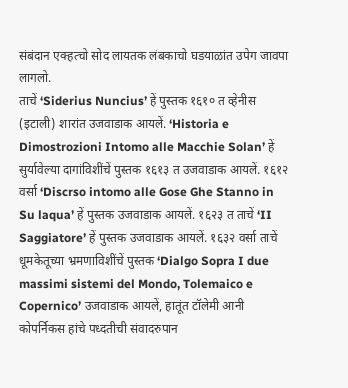संबंदान एक्हत्चो सोद लायतक लंबकाचो घडयाळांत उपेग जावपा लागलो.
ताचें ‘Siderius Nuncius’ हें पुस्तक १६१० त व्हेनीस (इटाली) शारांत उजवाडाक आयलें. ‘Historia e Dimostrozioni Intomo alle Macchie Solan’ हें सुर्यावेल्या दागांविशींचें पुस्तक १६१३ त उजवाडाक आयलें. १६१२ वर्सा ‘Discrso intomo alle Gose Ghe Stanno in Su laqua’ हें पुस्तक उजवाडाक आयलें. १६२३ त ताचें ‘II Saggiatore’ हें पुस्तक उजवाडाक आयलें. १६३२ वर्सा ताचें धूमकेतूच्या भ्रमणाविशींचें पुस्तक ‘Dialgo Sopra I due massimi sistemi del Mondo, Tolemaico e Copernico’ उजवाडाक आयलें, हातूंत टॉलेमी आनी कोपर्निकस हांचे पध्दतीची संवादरुपान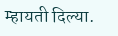म्हायती दिल्या.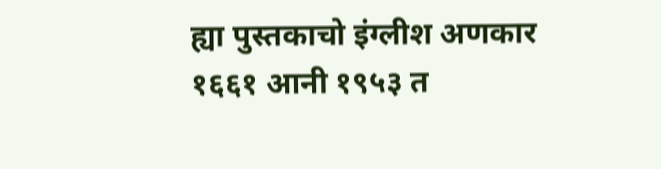ह्या पुस्तकाचो इंग्लीश अणकार १६६१ आनी १९५३ त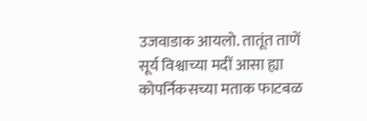उजवाडाक आयलो. तातूंत ताणें सूर्य विश्वाच्या मदीं आसा ह्या कोपर्निकसच्या मताक फाटबळ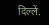दिल्लें.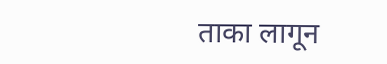ताका लागून